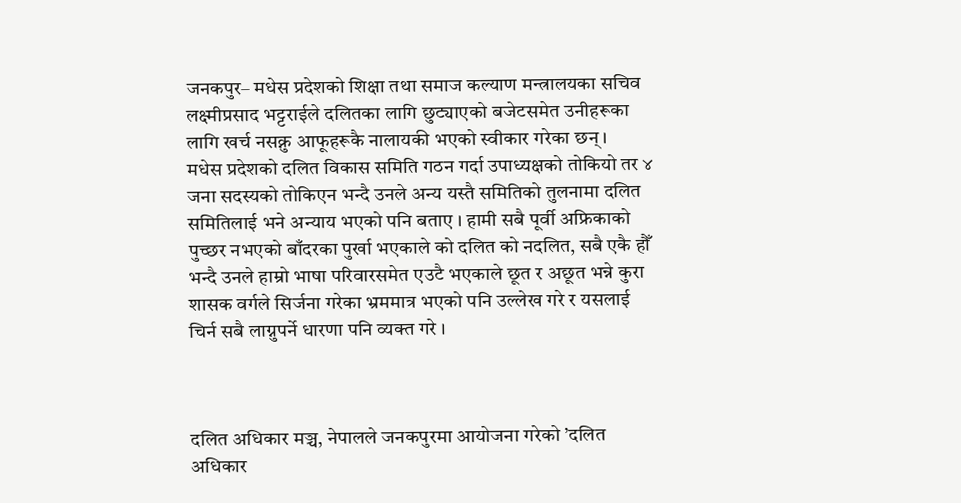जनकपुर– मधेस प्रदेशको शिक्षा तथा समाज कल्याण मन्त्रालयका सचिव लक्ष्मीप्रसाद भट्टराईले दलितका लागि छुट्याएको बजेटसमेत उनीहरूका लागि खर्च नसक्नु आफूहरूकै नालायकी भएको स्वीकार गरेका छन् ।
मधेस प्रदेशको दलित विकास समिति गठन गर्दा उपाध्यक्षको तोकियो तर ४ जना सदस्यको तोकिएन भन्दै उनले अन्य यस्तै समितिको तुलनामा दलित समितिलाई भने अन्याय भएको पनि बताए । हामी सबै पूर्वी अफ्रिकाको पुच्छर नभएको बाँदरका पुर्खा भएकाले को दलित को नदलित, सबै एकै हौँ भन्दै उनले हाम्रो भाषा परिवारसमेत एउटै भएकाले छूत र अछूत भन्ने कुरा शासक वर्गले सिर्जना गरेका भ्रममात्र भएको पनि उल्लेख गरे र यसलाई चिर्न सबै लाग्नुपर्ने धारणा पनि व्यक्त गरे ।



दलित अधिकार मञ्च, नेपालले जनकपुरमा आयोजना गरेको ’दलित अधिकार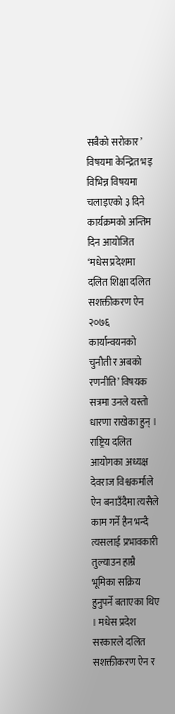सबैको सरोकार’ विषयमा केन्द्रित भइ विभिन्न विषयमा चलाइएको ३ दिने कार्यक्रमको अन्तिम दिन आयोजित ‘मधेस प्रदेशमा दलित शिक्षा दलित सशक्तीकरण ऐन २०७६ कार्यान्वयनको चुनौती र अबको रणनीति’ विषयक सत्रमा उनले यस्तो धारणा राखेका हुन् ।
राष्ट्रिय दलित आयोगका अध्यक्ष देवराज विश्वकर्माले ऐन बनाउँदैमा त्यसैले काम गर्ने हैन भन्दै त्यसलाई प्रभावकारी तुल्याउन हाम्रै भूमिका सक्रिय हुनुपर्ने बताएका थिए । मधेस प्रदेश सरकारले दलित सशक्तीकरण ऐन र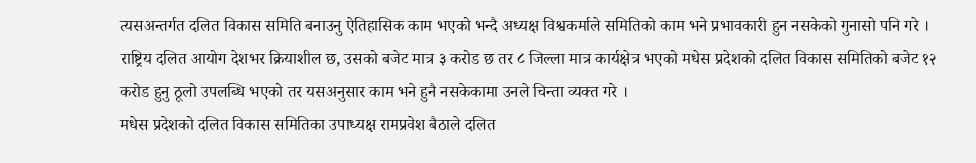त्यसअन्तर्गत दलित विकास समिति बनाउनु ऐतिहासिक काम भएको भन्दै अध्यक्ष विश्वकर्माले समितिको काम भने प्रभावकारी हुन नसकेको गुनासो पनि गरे । राष्ट्रिय दलित आयोग देशभर क्रियाशील छ, उसको बजेट मात्र ३ करोड छ तर ८ जिल्ला मात्र कार्यक्षेत्र भएको मधेस प्रदेशको दलित विकास समितिको बजेट १२ करोड हुनु ठूलो उपलब्धि भएको तर यसअनुसार काम भने हुनै नसकेकामा उनले चिन्ता व्यक्त गरे ।
मधेस प्रदेशको दलित विकास समितिका उपाध्यक्ष रामप्रवेश बैठाले दलित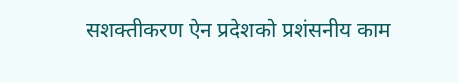सशक्तीकरण ऐन प्रदेशको प्रशंसनीय काम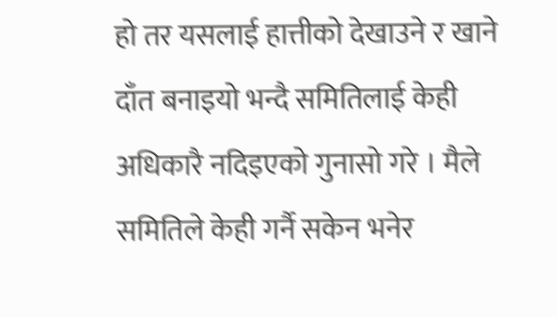हो तर यसलाई हात्तीको देखाउने र खाने दाँत बनाइयो भन्दै समितिलाई केही अधिकारै नदिइएको गुनासो गरे । मैले समितिले केही गर्नै सकेन भनेर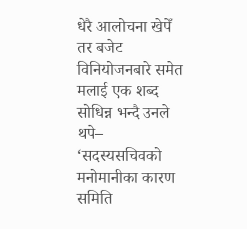धेरै आलोचना खेपेँ तर बजेट विनियोजनबारे समेत मलाई एक शब्द सोधिन्न भन्दै उनले थपे– ‘सदस्यसचिवको मनोमानीका कारण समिति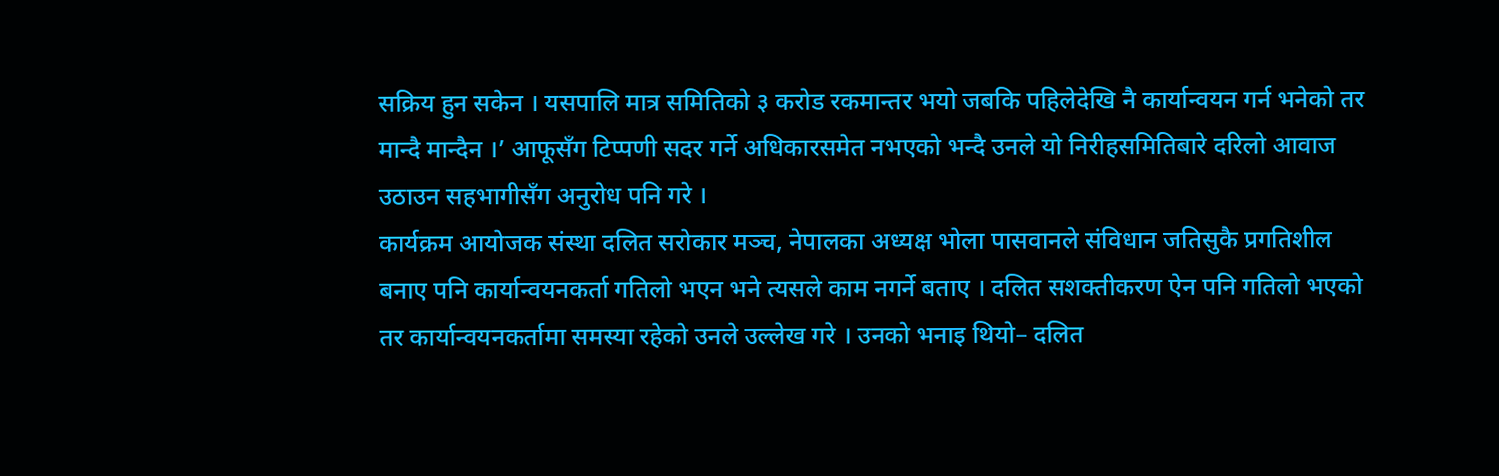सक्रिय हुन सकेन । यसपालि मात्र समितिको ३ करोड रकमान्तर भयो जबकि पहिलेदेखि नै कार्यान्वयन गर्न भनेको तर मान्दै मान्दैन ।’ आफूसँग टिप्पणी सदर गर्ने अधिकारसमेत नभएको भन्दै उनले यो निरीहसमितिबारे दरिलो आवाज उठाउन सहभागीसँग अनुरोध पनि गरे ।
कार्यक्रम आयोजक संस्था दलित सरोकार मञ्च, नेपालका अध्यक्ष भोला पासवानले संविधान जतिसुकै प्रगतिशील बनाए पनि कार्यान्वयनकर्ता गतिलो भएन भने त्यसले काम नगर्ने बताए । दलित सशक्तीकरण ऐन पनि गतिलो भएको तर कार्यान्वयनकर्तामा समस्या रहेको उनले उल्लेख गरे । उनको भनाइ थियो– दलित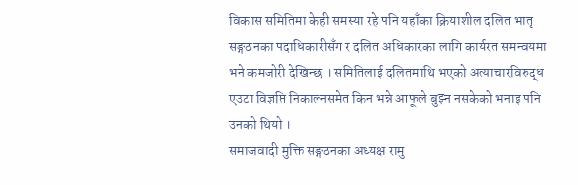विकास समितिमा केही समस्या रहे पनि यहाँका क्रियाशील दलित भातृ सङ्गठनका पदाधिकारीसँग र दलित अधिकारका लागि कार्यरत समन्वयमा भने कमजोरी देखिन्छ । समितिलाई दलितमाथि भएको अत्याचारविरुद्ध एउटा विज्ञप्ति निकाल्नसमेत किन भन्ने आफूले बुझ्न नसकेको भनाइ पनि उनको थियो ।
समाजवादी मुक्ति सङ्गठनका अध्यक्ष रामु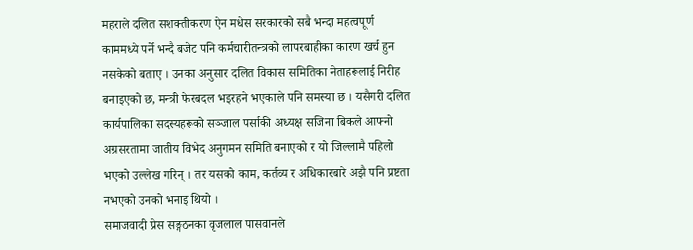महराले दलित सशक्तीकरण ऐन मधेस सरकारको सबै भन्दा महत्वपूर्ण काममध्ये पर्ने भन्दै बजेट पनि कर्मचारीतन्त्रको लापरबाहीका कारण खर्च हुन नसकेको बताए । उनका अनुसार दलित विकास समितिका नेताहरूलाई निरीह बनाइएको छ, मन्त्री फेरबदल भइरहने भएकाले पनि समस्या छ । यसैगरी दलित कार्यपालिका सदस्यहरूको सञ्जाल पर्साकी अध्यक्ष सजिना बिकले आफ्नो अग्रसरतामा जातीय विभेद अनुगमन समिति बनाएको र यो जिल्लामै पहिलो भएको उल्लेख गरिन् । तर यसको काम, कर्तव्य र अधिकारबारे अझै पनि प्रष्टता नभएको उनको भनाइ थियो ।
समाजवादी प्रेस सङ्गठनका वृजलाल पासवानले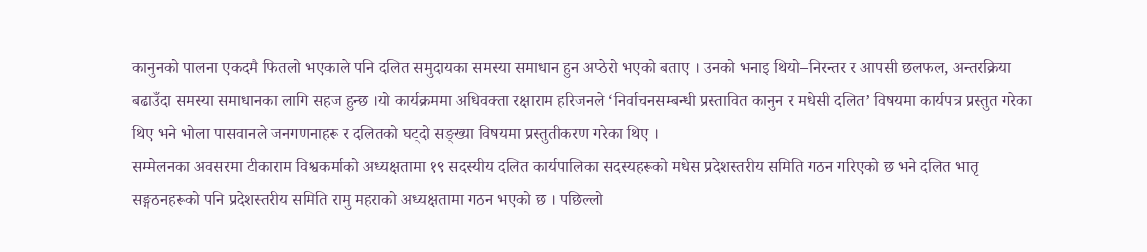कानुनको पालना एकदमै फितलो भएकाले पनि दलित समुदायका समस्या समाधान हुन अप्ठेरो भएको बताए । उनको भनाइ थियो–निरन्तर र आपसी छलफल, अन्तरक्रिया बढाउँदा समस्या समाधानका लागि सहज हुन्छ ।यो कार्यक्रममा अधिवक्ता रक्षाराम हरिजनले ‘निर्वाचनसम्बन्धी प्रस्तावित कानुन र मधेसी दलित’ विषयमा कार्यपत्र प्रस्तुत गरेका थिए भने भोला पासवानले जनगणनाहरू र दलितको घट्दो सङ्ख्या विषयमा प्रस्तुतीकरण गरेका थिए ।
सम्मेलनका अवसरमा टीकाराम विश्वकर्माको अध्यक्षतामा १९ सदस्यीय दलित कार्यपालिका सदस्यहरूको मधेस प्रदेशस्तरीय समिति गठन गरिएको छ भने दलित भातृ सङ्गठनहरूको पनि प्रदेशस्तरीय समिति रामु महराको अध्यक्षतामा गठन भएको छ । पछिल्लो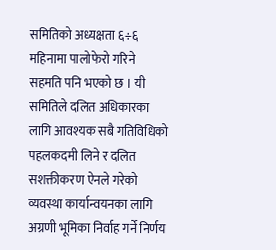समितिको अध्यक्षता ६÷६ महिनामा पालोफेरो गरिने सहमति पनि भएको छ । यी समितिले दलित अधिकारका लागि आवश्यक सबै गतिविधिको पहलकदमी लिने र दलित सशक्तीकरण ऐनले गरेको व्यवस्था कार्यान्वयनका लागि अग्रणी भूमिका निर्वाह गर्ने निर्णय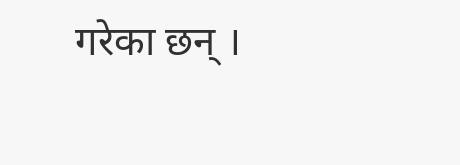गरेका छन् ।